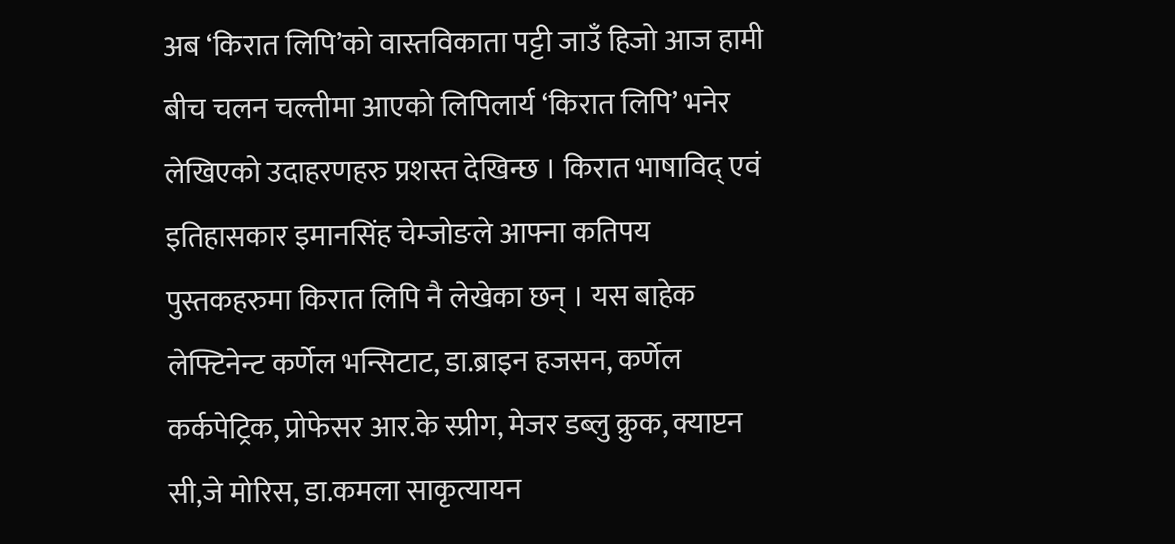अब ‘किरात लिपि’को वास्तविकाता पट्टी जाउँ हिजो आज हामी बीच चलन चल्तीमा आएको लिपिलार्य ‘किरात लिपि’ भनेर लेखिएको उदाहरणहरु प्रशस्त देखिन्छ । किरात भाषाविद् एवं इतिहासकार इमानसिंह चेम्जोङले आफ्ना कतिपय पुस्तकहरुमा किरात लिपि नै लेखेका छन् । यस बाहेक लेफ्टिनेन्ट कर्णेल भन्सिटाट, डा.ब्राइन हजसन, कर्णेल कर्कपेट्रिक, प्रोफेसर आर.के स्प्रीग, मेजर डब्लु क्रुक, क्याप्टन सी,जे मोरिस, डा.कमला साकृत्यायन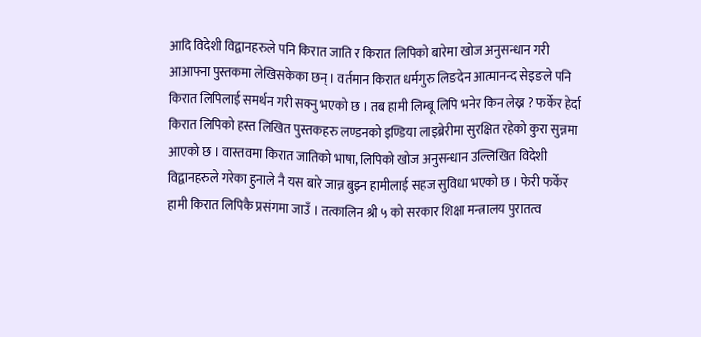आदि विदेशी विद्वानहरुले पनि किरात जाति र किरात लिपिको बारेमा खोज अनुसन्धान गरी आआफ्ना पुस्तकमा लेखिसकेका छन् । वर्तमान किरात धर्मगुरु लिङदेन आत्मानन्द सेइङले पनि किरात लिपिलाई समर्थन गरी सक्नु भएको छ । तब हामी लिम्बू लिपि भनेर किन लेख्न ? फर्केर हेर्दा किरात लिपिको हस्त लिखित पुस्तकहरु लण्डनको इण्डिया लाइब्रेरीमा सुरक्षित रहेको कुरा सुन्नमा आएको छ । वास्तवमा किरात जातिको भाषा, लिपिको खोज अनुसन्धान उल्लिखित विदेशी विद्वानहरुले गरेका हुनाले नै यस बारे जान्न बुझ्न हामीलाई सहज सुविधा भएको छ । फेरी फर्केर हामी किरात लिपिकै प्रसंगमा जाउँ । तत्कालिन श्री ५ को सरकार शिक्षा मन्त्रालय पुरातत्व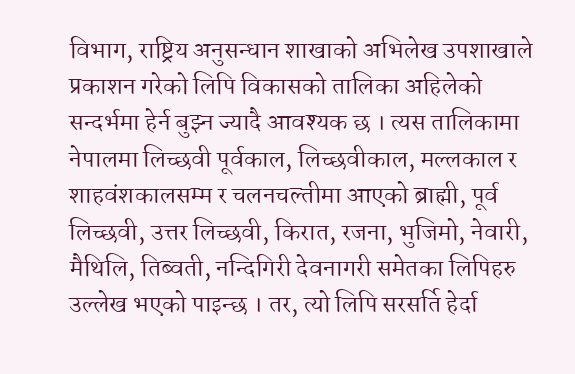विभाग, राष्ट्रिय अनुसन्धान शाखाको अभिलेख उपशाखाले प्रकाशन गरेको लिपि विकासको तालिका अहिलेको सन्दर्भमा हेर्न बुझ्न ज्यादै आवश्यक छ । त्यस तालिकामा नेपालमा लिच्छवी पूर्वकाल, लिच्छवीकाल, मल्लकाल र शाहवंशकालसम्म र चलनचल्तीमा आएको ब्राह्मी, पूर्व लिच्छवी, उत्तर लिच्छवी, किरात, रजना, भुजिमो, नेवारी, मैथिलि, तिब्वती, नन्दिगिरी देवनागरी समेतका लिपिहरु उल्लेख भएको पाइन्छ । तर, त्यो लिपि सरसर्ति हेर्दा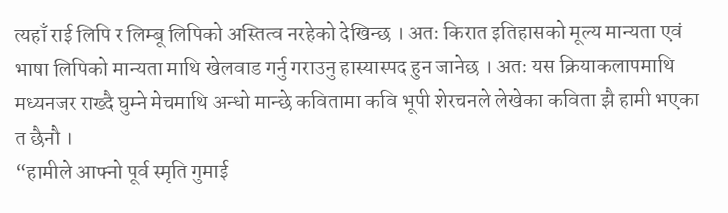त्यहाँ राई लिपि र लिम्बू लिपिको अस्तित्व नरहेको देखिन्छ । अतः किरात इतिहासको मूल्य मान्यता एवं भाषा लिपिको मान्यता माथि खेलवाड गर्नु गराउनु हास्यास्पद हुन जानेछ । अतः यस क्रियाकलापमाथि मध्यनजर राख्दै घुम्ने मेचमाथि अन्धो मान्छे कवितामा कवि भूपी शेरचनले लेखेका कविता झै हामी भएका त छैनौ ।
“हामीले आफ्नो पूर्व स्मृति गुमाई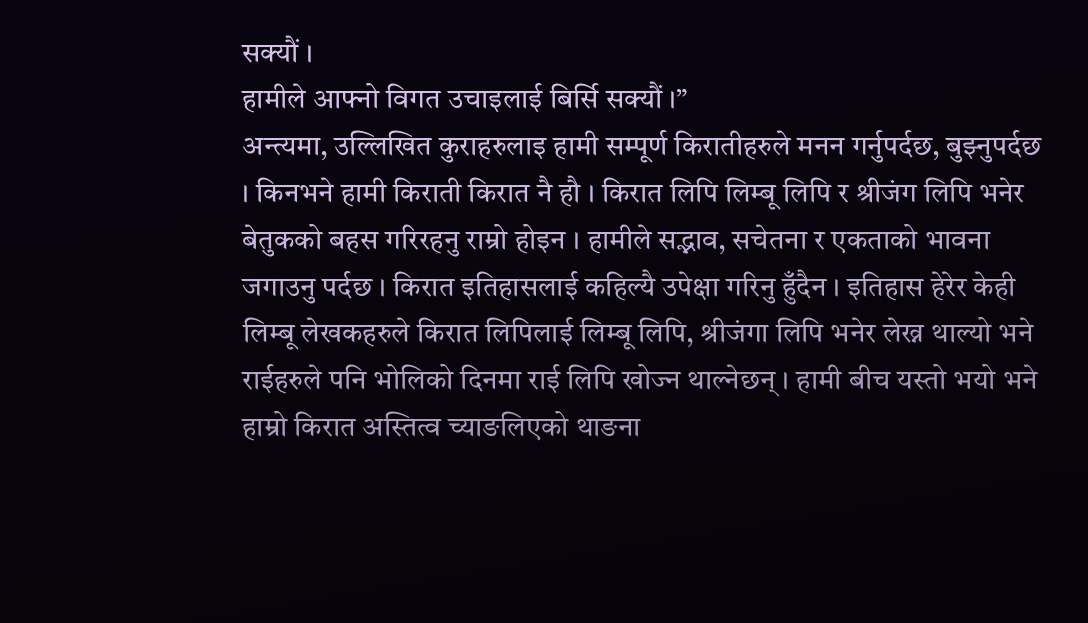सक्यौं ।
हामीले आफ्नो विगत उचाइलाई बिर्सि सक्यौं ।”
अन्त्यमा, उल्लिखित कुराहरुलाइ हामी सम्पूर्ण किरातीहरुले मनन गर्नुपर्दछ, बुझ्नुपर्दछ । किनभने हामी किराती किरात नै हौ । किरात लिपि लिम्बू लिपि र श्रीजंग लिपि भनेर बेतुकको बहस गरिरहनु राम्रो होइन । हामीले सद्भाव, सचेतना र एकताको भावना जगाउनु पर्दछ । किरात इतिहासलाई कहिल्यै उपेक्षा गरिनु हुँदैन । इतिहास हेरेर केही लिम्बू लेखकहरुले किरात लिपिलाई लिम्बू लिपि, श्रीजंगा लिपि भनेर लेख्न थाल्यो भने राईहरुले पनि भोलिको दिनमा राई लिपि खोज्न थाल्नेछन् । हामी बीच यस्तो भयो भने हाम्रो किरात अस्तित्व च्याङलिएको थाङना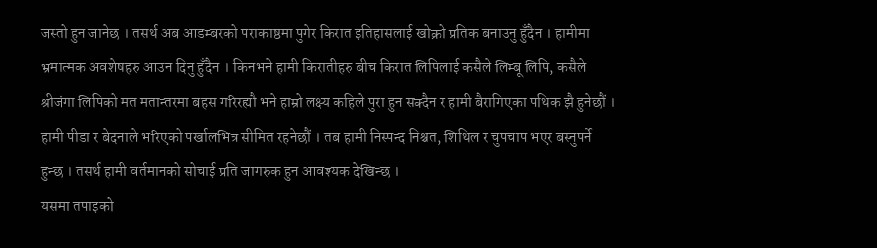जस्तो हुन जानेछ । तसर्थ अब आडम्बरको पराकाष्ठमा पुगेर किरात इतिहासलाई खोक्रो प्रतिक बनाउनु हुँदैन । हामीमा भ्रमात्मक अवशेषहरु आउन दिनु हुँदैन । किनभने हामी किरातीहरु बीच किरात लिपिलाई कसैले लिम्बू लिपि, कसैले श्रीजंगा लिपिको मत मतान्तरमा बहस गरिरह्यौ भने हाम्रो लक्ष्य कहिले पुरा हुन सक्दैन र हामी बैरागिएका पथिक झै हुनेछौं । हामी पीडा र बेदनाले भरिएको पर्खालभित्र सीमित रहनेछौं । तब हामी निस्पन्द निश्चत, शिथिल र चुपचाप भएर बस्नुपर्ने हुन्छ । तसर्थ हामी वर्तमानको सोचाई प्रति जागरुक हुन आवश्यक देखिन्छ ।
यसमा तपाइको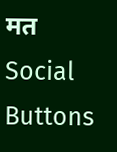मत
Social Buttons